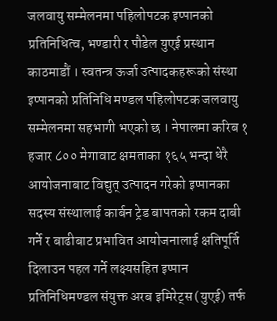जलवायु सम्मेलनमा पहिलोपटक इप्पानको प्रतिनिधित्व, भण्डारी र पौडेल युएई प्रस्थान
काठमाडौं । स्वतन्त्र ऊर्जा उत्पादकहरूको संस्था इप्पानको प्रतिनिधि मण्डल पहिलोपटक जलवायु सम्मेलनमा सहभागी भएको छ । नेपालमा करिब १ हजार ८०० मेगावाट क्षमताका १६५ भन्दा धेरै आयोजनाबाट विद्युत् उत्पादन गरेको इप्पानका सदस्य संस्थालाई कार्बन ट्रेड बापतको रकम दाबी गर्ने र बाढीबाट प्रभावित आयोजनालाई क्षतिपूर्ति दिलाउन पहल गर्ने लक्ष्यसहित इप्पान प्रतिनिधिमण्डल संयुक्त अरब इमिरेट्स (युएई) तर्फ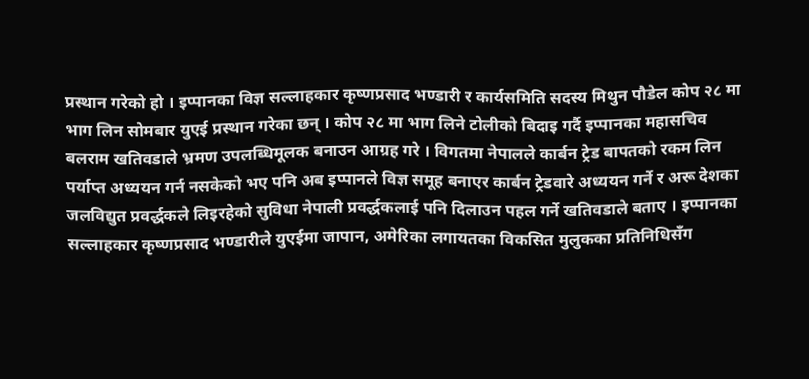प्रस्थान गरेको हो । इप्पानका विज्ञ सल्लाहकार कृष्णप्रसाद भण्डारी र कार्यसमिति सदस्य मिथुन पौडेल कोप २८ मा भाग लिन सोमबार युएई प्रस्थान गरेका छन् । कोप २८ मा भाग लिने टोलीको बिदाइ गर्दै इप्पानका महासचिव बलराम खतिवडाले भ्रमण उपलब्धिमूलक बनाउन आग्रह गरे । विगतमा नेपालले कार्बन ट्रेड बापतको रकम लिन पर्याप्त अध्ययन गर्न नसकेको भए पनि अब इप्पानले विज्ञ समूह बनाएर कार्बन ट्रेडवारे अध्ययन गर्ने र अरू देशका जलविद्युत प्रवर्द्धकले लिइरहेको सुविधा नेपाली प्रवर्द्धकलाई पनि दिलाउन पहल गर्ने खतिवडाले बताए । इप्पानका सल्लाहकार कृष्णप्रसाद भण्डारीले युएईमा जापान, अमेरिका लगायतका विकसित मुलुकका प्रतिनिधिसँग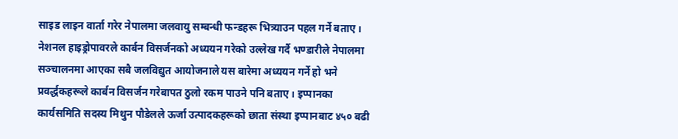साइड लाइन वार्ता गरेर नेपालमा जलवायु सम्बन्धी फन्डहरू भित्र्याउन पहल गर्ने बताए । नेशनल हाइड्रोपावरले कार्बन विसर्जनको अध्ययन गरेको उल्लेख गर्दै भण्डारीले नेपालमा सञ्चालनमा आएका सबै जलविद्युत आयोजनाले यस बारेमा अध्ययन गर्ने हो भने प्रवर्द्धकहरूले कार्बन विसर्जन गरेबापत ठुलो रकम पाउने पनि बताए । इप्पानका कार्यसमिति सदस्य मिथुन पौडेलले ऊर्जा उत्पादकहरूको छाता संस्था इप्पानबाट ४५० बढी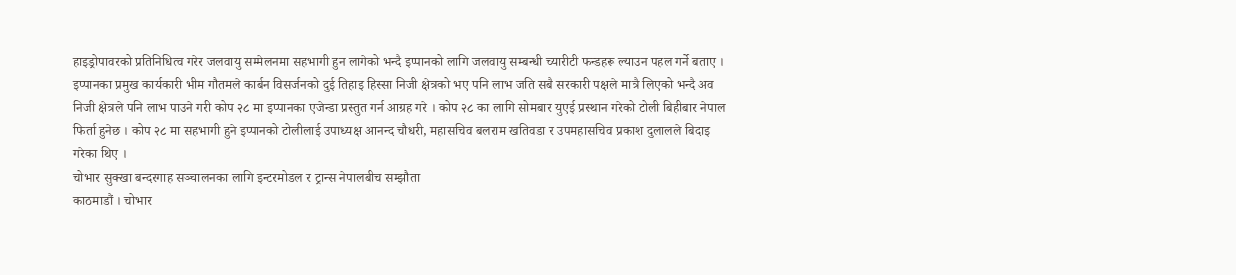हाइड्रोपावरको प्रतिनिधित्व गरेर जलवायु सम्मेलनमा सहभागी हुन लागेको भन्दै इप्पानको लागि जलवायु सम्बन्धी च्यारीटी फन्डहरू ल्याउन पहल गर्ने बताए । इप्पानका प्रमुख कार्यकारी भीम गौतमले कार्बन विसर्जनको दुई तिहाइ हिस्सा निजी क्षेत्रको भए पनि लाभ जति सबै सरकारी पक्षले मात्रै लिएको भन्दै अव निजी क्षेत्रले पनि लाभ पाउने गरी कोप २८ मा इप्पानका एजेन्डा प्रस्तुत गर्न आग्रह गरे । कोप २८ का लागि सोमबार युएई प्रस्थान गरेको टोली बिहीबार नेपाल फिर्ता हुनेछ । कोप २८ मा सहभागी हुने इप्पानको टोलीलाई उपाध्यक्ष आनन्द चौधरी, महासचिव बलराम खतिवडा र उपमहासचिव प्रकाश दुलालले बिदाइ गरेका थिए ।
चोभार सुक्खा बन्दरगाह सञ्चालनका लागि इन्टरमोडल र ट्रान्स नेपालबीच सम्झौता
काठमाडौं । चोभार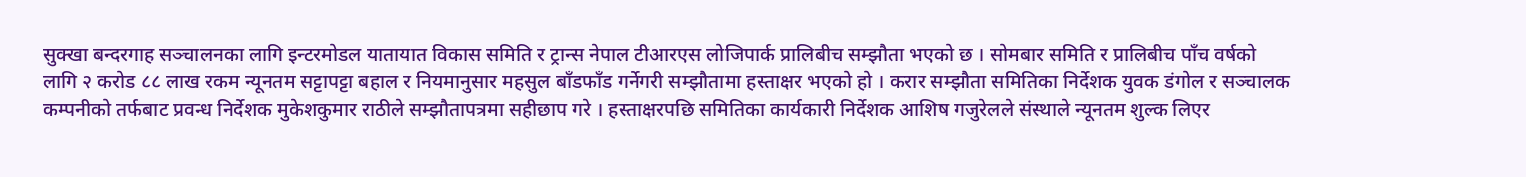सुक्खा बन्दरगाह सञ्चालनका लागि इन्टरमोडल यातायात विकास समिति र ट्रान्स नेपाल टीआरएस लोजिपार्क प्रालिबीच सम्झौता भएको छ । सोमबार समिति र प्रालिबीच पाँच वर्षको लागि २ करोड ८८ लाख रकम न्यूनतम सट्टापट्टा बहाल र नियमानुसार महसुल बाँडफाँड गर्नेगरी सम्झौतामा हस्ताक्षर भएको हो । करार सम्झौता समितिका निर्देशक युवक डंगोल र सञ्चालक कम्पनीको तर्फबाट प्रवन्ध निर्देशक मुकेशकुमार राठीले सम्झौतापत्रमा सहीछाप गरे । हस्ताक्षरपछि समितिका कार्यकारी निर्देशक आशिष गजुरेलले संस्थाले न्यूनतम शुल्क लिएर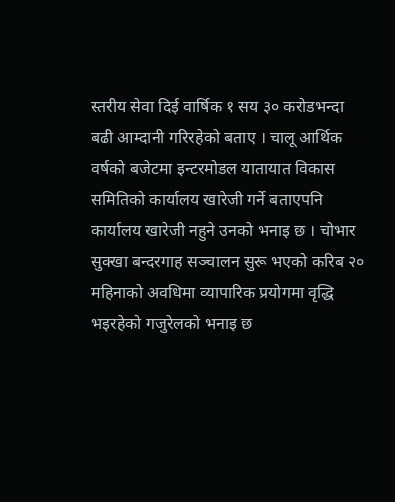स्तरीय सेवा दिई वार्षिक १ सय ३० करोडभन्दा बढी आम्दानी गरिरहेको बताए । चालू आर्थिक वर्षको बजेटमा इन्टरमोडल यातायात विकास समितिको कार्यालय खारेजी गर्ने बताएपनि कार्यालय खारेजी नहुने उनको भनाइ छ । चोभार सुक्खा बन्दरगाह सञ्चालन सुरू भएको करिब २० महिनाको अवधिमा व्यापारिक प्रयोगमा वृद्धि भइरहेको गजुरेलको भनाइ छ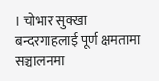। चोभार सुक्खा बन्दरगाहलाई पूर्ण क्षमतामा सञ्चालनमा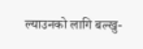ल्याउनको लागि बल्खु-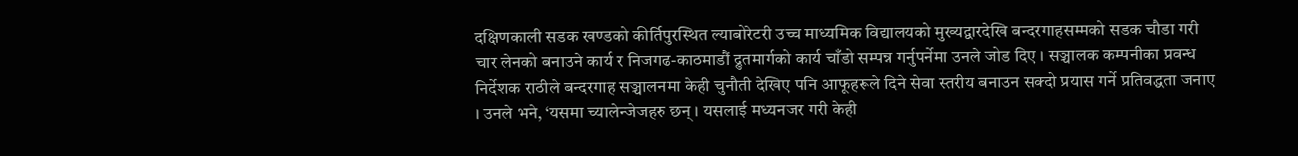दक्षिणकाली सडक खण्डको कीर्तिपुरस्थित ल्याबोरेटरी उच्च माध्यमिक विद्यालयको मुख्यद्वारदेखि बन्दरगाहसम्मको सडक चौडा गरी चार लेनको बनाउने कार्य र निजगढ-काठमाडौं द्रुतमार्गको कार्य चाँडो सम्पन्न गर्नुपर्नेमा उनले जोड दिए । सञ्चालक कम्पनीका प्रवन्ध निर्देशक राठीले बन्दरगाह सञ्चालनमा केही चुनौती देखिए पनि आफूहरूले दिने सेवा स्तरीय बनाउन सक्दो प्रयास गर्ने प्रतिवद्धता जनाए । उनले भने, ‘यसमा च्यालेन्जेजहरु छन् । यसलाई मध्यनजर गरी केही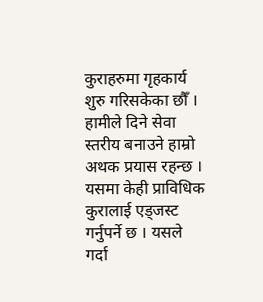कुराहरुमा गृहकार्य शुरु गरिसकेका छौँ । हामीले दिने सेवा स्तरीय बनाउने हाम्रो अथक प्रयास रहन्छ । यसमा केही प्राविधिक कुरालाई एड्जस्ट गर्नुपर्ने छ । यसले गर्दा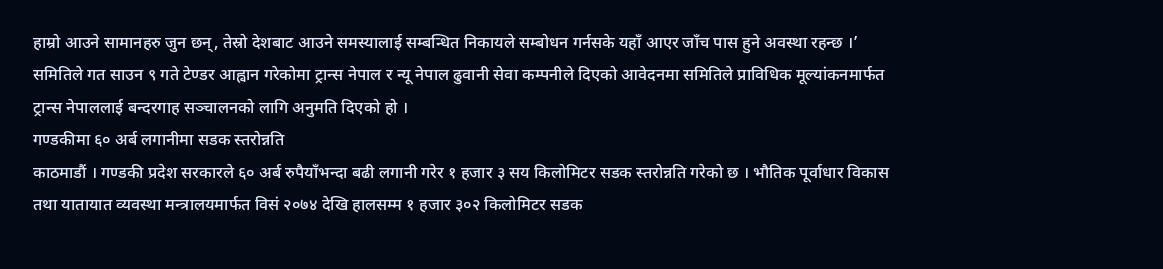हाम्रो आउने सामानहरु जुन छन्, तेस्रो देशबाट आउने समस्यालाई सम्बन्धित निकायले सम्बोधन गर्नसके यहाँ आएर जाँच पास हुने अवस्था रहन्छ ।’ समितिले गत साउन ९ गते टेण्डर आह्वान गरेकोमा ट्रान्स नेपाल र न्यू नेपाल ढुवानी सेवा कम्पनीले दिएको आवेदनमा समितिले प्राविधिक मूल्यांकनमार्फत ट्रान्स नेपाललाई बन्दरगाह सञ्चालनको लागि अनुमति दिएको हो ।
गण्डकीमा ६० अर्ब लगानीमा सडक स्तरोन्नति
काठमाडौं । गण्डकी प्रदेश सरकारले ६० अर्ब रुपैयाँभन्दा बढी लगानी गरेर १ हजार ३ सय किलोमिटर सडक स्तरोन्नति गरेको छ । भौतिक पूर्वाधार विकास तथा यातायात व्यवस्था मन्त्रालयमार्फत विसं २०७४ देखि हालसम्म १ हजार ३०२ किलोमिटर सडक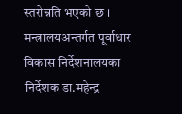स्तरोन्नति भएको छ । मन्त्रालयअन्तर्गत पूर्वाधार विकास निर्देशनालयका निर्देशक डा.महेन्द्र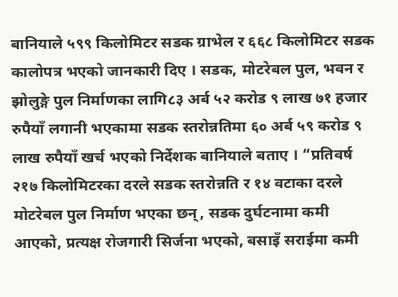बानियाले ५९९ किलोमिटर सडक ग्राभेल र ६६८ किलोमिटर सडक कालोपत्र भएको जानकारी दिए । सडक, मोटरेबल पुल, भवन र झोलुङ्गे पुल निर्माणका लागि८३ अर्ब ५२ करोड ९ लाख ७१ हजार रुपैयाँ लगानी भएकामा सडक स्तरोन्नतिमा ६० अर्ब ५९ करोड ९ लाख रुपैयाँ खर्च भएको निर्देशक बानियाले बताए । “प्रतिवर्ष २१७ किलोमिटरका दरले सडक स्तरोन्नति र १४ वटाका दरले मोटरेबल पुल निर्माण भएका छन्, सडक दुर्घटनामा कमी आएको, प्रत्यक्ष रोजगारी सिर्जना भएको, बसाइँ सराईमा कमी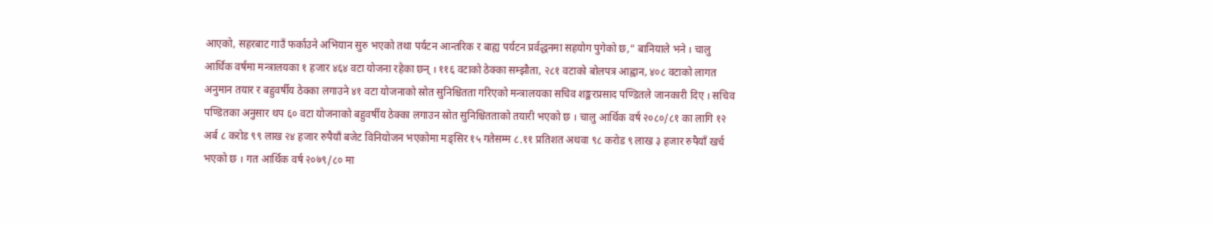आएको, सहरबाट गाउँ फर्काउने अभियान सुरु भएको तथा पर्यटन आन्तरिक र बाह्य पर्यटन प्रर्वद्धनमा सहयोग पुगेको छ,” बानियाले भने । चालु आर्थिक वर्षमा मन्त्रालयका १ हजार ४६४ वटा योजना रहेका छन् । ११६ वटाको ठेक्का सम्झौता, २८१ वटाको बोलपत्र आह्वान, ४०८ वटाको लागत अनुमान तयार र बहुवर्षीय ठेक्का लगाउने ४१ वटा योजनाको स्रोत सुनिश्चितता गरिएको मन्त्रालयका सचिव शङ्करप्रसाद पण्डितले जानकारी दिए । सचिव पण्डितका अनुसार थप ६० वटा योजनाको बहुवर्षीय ठेक्का लगाउन स्रोत सुनिश्चितताको तयारी भएको छ । चालु आर्थिक वर्ष २०८०/८१ का लागि १२ अर्ब ८ करोड ९९ लाख २४ हजार रुपैयाँ बजेट विनियोजन भएकोमा मङ्सिर १५ गतेसम्म ८.११ प्रतिशत अथवा ९८ करोड ९ लाख ३ हजार रुपैयाँ खर्च भएको छ । गत आर्थिक वर्ष २०७९/८० मा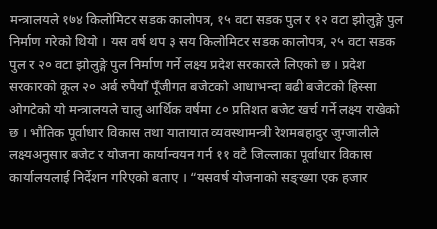मन्त्रालयले १७४ किलोमिटर सडक कालोपत्र, १५ वटा सडक पुल र १२ वटा झोलुङ्गे पुल निर्माण गरेको थियो । यस वर्ष थप ३ सय किलोमिटर सडक कालोपत्र, २५ वटा सडक पुल र २० वटा झोलुङ्गे पुल निर्माण गर्ने लक्ष्य प्रदेश सरकारले लिएको छ । प्रदेश सरकारको कूल २० अर्ब रुपैयाँ पूँजीगत बजेटको आधाभन्दा बढी बजेटको हिस्सा ओगटेको यो मन्त्रालयले चालु आर्थिक वर्षमा ८० प्रतिशत बजेट खर्च गर्ने लक्ष्य राखेको छ । भौतिक पूर्वाधार विकास तथा यातायात व्यवस्थामन्त्री रेशमबहादुर जुग्जालीले लक्ष्यअनुसार बजेट र योजना कार्यान्वयन गर्न ११ वटै जिल्लाका पूर्वाधार विकास कार्यालयलाई निर्देशन गरिएको बताए । “यसवर्ष योजनाको सङ्ख्या एक हजार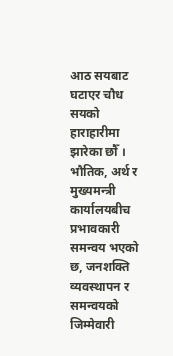आठ सयबाट घटाएर चौध सयको हाराहारीमा झारेका छौँ । भौतिक, अर्थ र मुख्यमन्त्री कार्यालयबीच प्रभावकारी समन्वय भएको छ, जनशक्ति व्यवस्थापन र समन्वयको जिम्मेवारी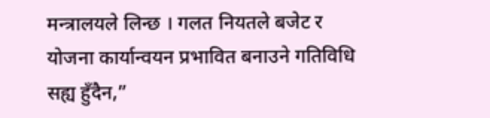मन्त्रालयले लिन्छ । गलत नियतले बजेट र योजना कार्यान्वयन प्रभावित बनाउने गतिविधि सह्य हुँदैन,”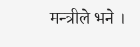मन्त्रीले भने ।